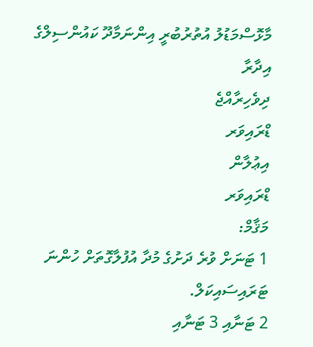މާޅޮސްމަޑުލު އުތުރުބުރީ އިންނަމާދޫ ކައުންސިލްގެ އިދާރާ
ދިވެހިރާއްޖެ
ޑްރައިވަރ
އިޢުލާން
ޑްރައިވަރ
މަޤާމް:
1 ޓަނަށް ވުރެ ދަށުގެ މުދާ އުފުލާގޮތަށް ހުންނަ ޓަރައިސައިކަލް.
2 ޓަނާއި 3 ޓަނާއި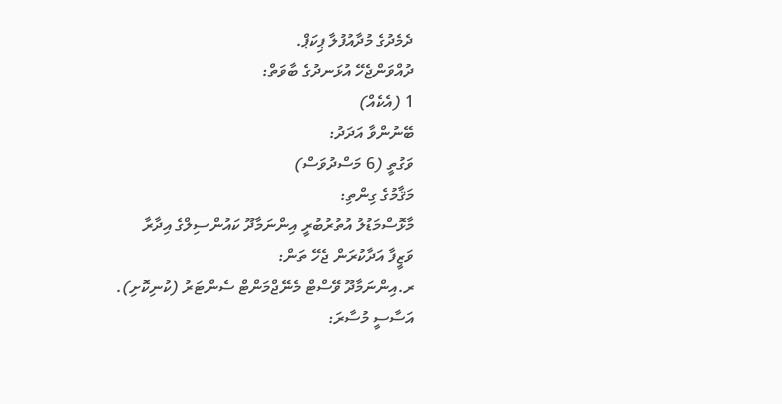ދެމެދުގެ މުދާއުފުލާ ޕިކަޕް.
ދުއްވަންޖެހޭ އުޅަނދުގެ ބާވަތް:
1 (އެކެއް)
ބޭނުންވާ އަދަދު:
ވަގުތީ (6 މަސްދުވަސް)
މަޤާމުގެ ގިންތި:
މާޅޮސްމަޑުލު އުތުރުބުރީ އިންނަމާދޫ ކައުންސިލްގެ އިދާރާ
ވަޒީފާ އަދާކުރަން ޖެހޭ ތަން:
ރ.އިންނަމާދޫ ވޭސްޓް މެނޭޖްމަންޓް ސެންޓަރު (ކުނިކޮށި).
އަސާސީ މުސާރަ: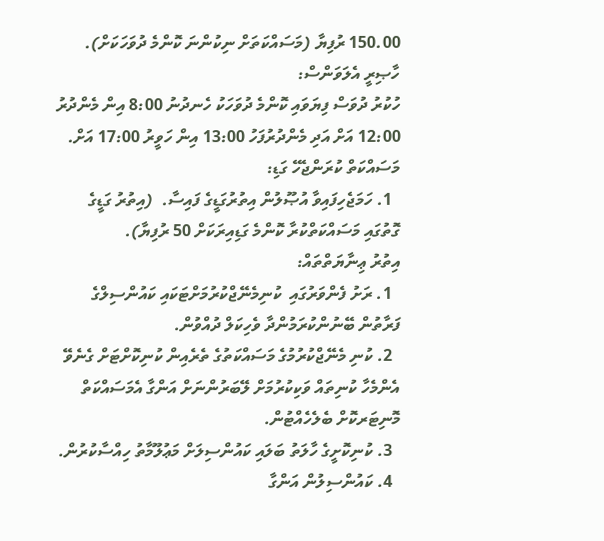150.00 ރުފިޔާ (މަސައްކަތަށް ނިކުންނަ ކޮންމެ ދުވަހަކަށް).
ހާޞިރީ އެލަވަންސް:
ހުކުރު ދުވަސް ފިޔަވައި ކޮންމެ ދުވަހަކު ހެނދުނު 8:00 އިން މެންދުރު 12:00 އަށް އަދި މެންދުރުފަހު 13:00 އިން ހަވީރު 17:00 އަށް.
މަސައްކަތް ކުރަންޖެހޭ ގަޑި:
  1. ހަމަޖެހިފައިވާ އުޞޫލުން އިތުރުގަޑީގެ ފައިސާ.  (އިތުރު ގަޑީގެ ގޮތުގައި މަސައްކަތްކުރާ ކޮންމެ ގަޑިއިރަކަށް 50 ރުފިޔާ).
އިތުރު ޢިނާޔަތްތައް:
  1. ރަށު ފެންވަރުގައި  ކުނިމެނޭޖްކުރުމަށްޓަކައި ކައުންސިލްގެ ފަރާތުން ބޭނުންކުރަމުންދާ ވެހިކަލް ދުއްވުން.
  2. ކުނި މެނޭޖްކުރުމުގެ މަސައްކަތުގެ ތެރެއިން ކުނިކޮށްޓަށް ގެނެވޭ އެންމެހާ ކުނިތައް ވަކިކުރުމަށް ލޭބަރުންނަށް އަންގާ އެމަސައްކަތް މޮނިޓަރކޮށް ބެލެހެއްޓުން.
  3. ކުނިކޮށީގެ ހާލަތު ބަލައި ކައުންސިލަށް މަޢުލޫމާތު ހިއްސާކުރުން.
  4. ކައުންސިލުން އަންގާ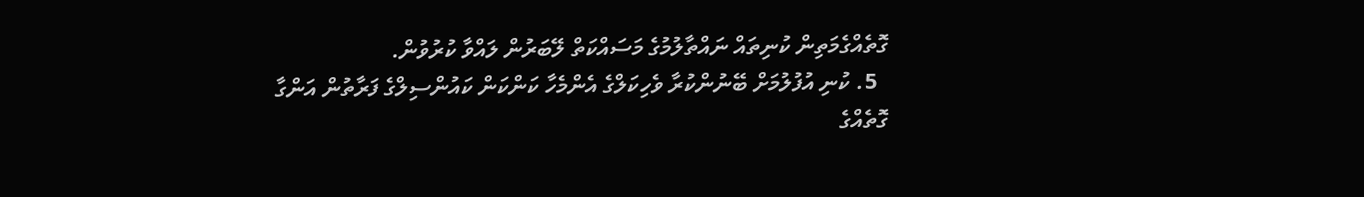ގޮތެއްގެމަތިން ކުނިތައް ނައްތާލުމުގެ މަސައްކަތް ލޭބަރުން ލައްވާ ކުރުވުން.
  5. ކުނި އުފުލުމަށް ބޭނުންކުރާ ވެހިކަލްގެ އެންމެހާ ކަންކަން ކައުންސިލްގެ ފަރާތުން އަންގާ ގޮތެއްގެ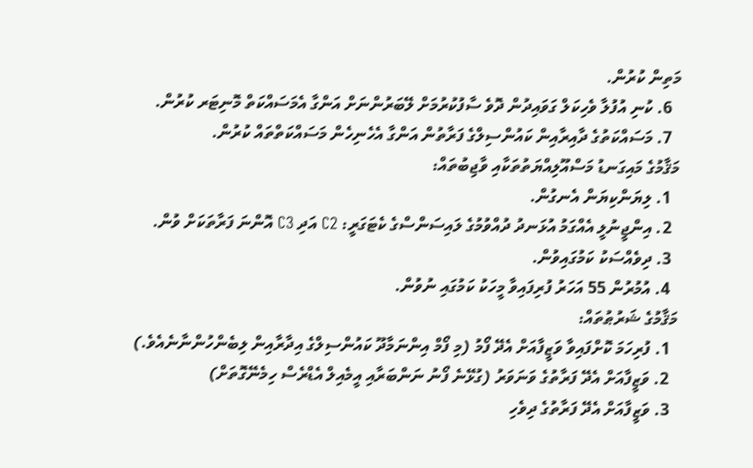މަތިން ކުރުން.
  6. ކުނި އުފުލާ ވެހިކަލް ގަވައިދުން ދޮވެ ސާފުކުރުމަށް ލޭބަރުންނަށް އަންގާ އެމަސައްކަތް މޮނިޓަރ ކުރުން.
  7. މަސައްކަތުގެ ދާއިރާއިން ކައުންސިލްގެ ފަރާތުން އަންގާ އެހެނިހެން މަސައްކަތްތައް ކުރުން.
މަޤާމުގެ މައިގަނޑު މަސްއޫލިއްޔަތުތަކާއި ވާޖިބުތައް:
  1. ލިޔަންކިޔަން އެނގުން.
  2. އިންޖީނުލީ އެއްގަމު އުޅަނދު ދުއްވުމުގެ ލައިސަންސްގެ ކެޓަގަރީ: C2 އަދި C3 އޮންނަ ފަރާތަކަށް ވުން.
  3. ދިވެއްސަކު ކަމުގައިވުން.
  4. އުމުރުން 55 އަހަރު ފުރިފައިވާ މީހަކު ކަމުގައި ނުވުން.
މަޤާމުގެ ޝަރުޠުތައް:
  1. ފުރިހަމަ ކޮށްފައިވާ ވަޒީފާއަށް އެދޭ ފޯމު (މި ފޯމް އިންނަމާދޫ ކައުންސިލްގެ އިދާރާއިން ލިބެންހުންނާނެއެވެ.)
  2. ވަޒީފާއަށް އެދޭ ފަރާތުގެ ވަނަވަރު (ގުޅޭނެ ފޯނު ނަންބަރާއި އީމެއިލް އެޑްރެސް ހިމެނޭގޮތަށް)
  3. ވަޒީފާއަށް އެދޭ ފަރާތުގެ ދިވެހި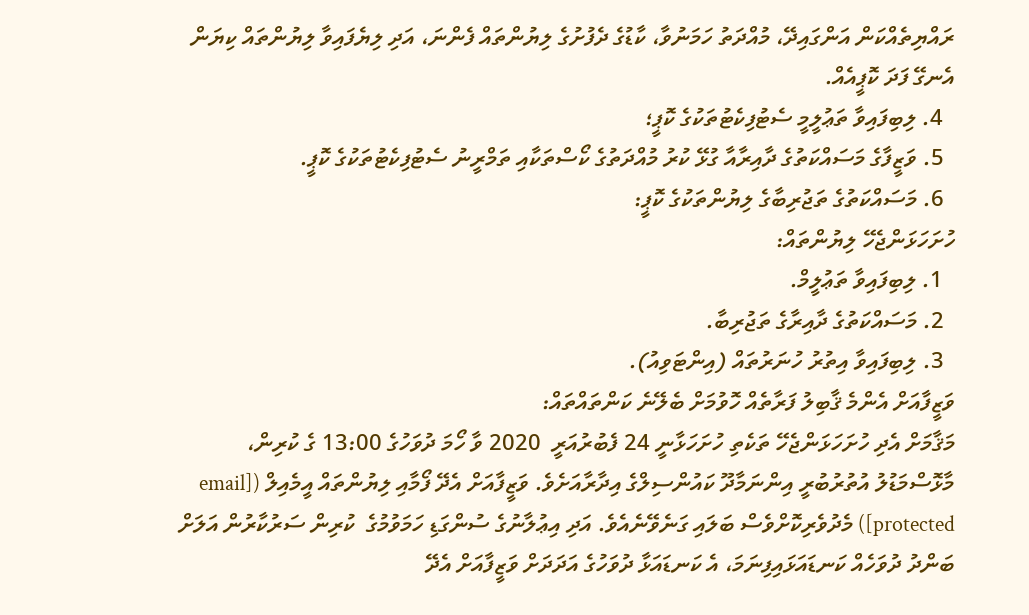ރައްޔިތެއްކަން އަންގައިދޭ، މުއްދަތު ހަމަނުވާ، ކާޑުގެ ދެފުށުގެ ލިޔުންތައް ފެންނަ، އަދި ލިޔެފައިވާ ލިޔުންތައް ކިޔަން އެނގޭ ފަދަ ކޮޕީއެއް.
  4. ލިބިފައިވާ ތަޢުލީމީ ސެޓުފިކެޓުތަކުގެ ކޮޕީ؛
  5. ވަޒީފާގެ މަސައްކަތުގެ ދާއިރާއާ ގުޅޭ ކުރު މުއްދަތުގެ ކޯސްތަކާއި ތަމްރީނު ސެޓުފިކެޓުތަކުގެ ކޮޕީ.
  6. މަސައްކަތުގެ ތަޖުރިބާގެ ލިޔުންތަކުގެ ކޮޕީ:
ހުށަހަޅަންޖެހޭ ލިޔުންތައް:
  1. ލިބިފައިވާ ތަޢުލީމް.
  2. މަސައްކަތުގެ ދާއިރާގެ ތަޖުރިބާ.
  3. ލިބިފައިވާ އިތުރު ހުނަރުތައް (އިންޓަވިއު).
ވަޒީފާއަށް އެންމެ ޤާބިލު ފަރާތެއް ހޮވުމަށް ބެލޭނެ ކަންތައްތައް:
މަޤާމަށް އެދި ހުށަހަޅަންޖެހޭ ތަކެތި ހުށަހަޅާނީ 24 ފެބުރުއަރީ  2020 ވާ ހޯމަ ދުވަހުގެ 13:00 ގެ ކުރިން، މާޅޮސްމަޑުލު އުތުރުބުރީ އިންނަމާދޫ ކައުންސިލްގެ އިދާރާއަށެވެ. ވަޒީފާއަށް އެދޭ ފޯމާއި ލިޔުންތައް އީމެއިލް ([email protected]) މެދުވެރިކޮށްވެސް ބަލައި ގަނެވޭނެއެވެ. އަދި އިޢުލާނުގެ ސުންގަޑި ހަމަވުމުގެ  ކުރިން ސަރުކާރުން އަލަށް ބަންދު ދުވަހެއް ކަނޑައަޅައިފިނަމަ، އެ ކަނޑައަޅާ ދުވަހުގެ އަދަދަށް ވަޒީފާއަށް އެދޭ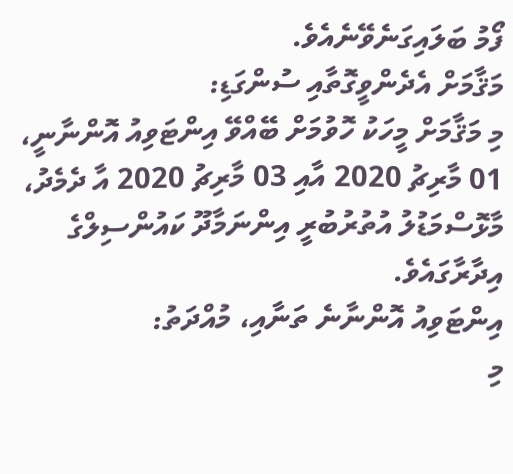ފޯމު ބަލައިގަނެވޭނެއެވެ.
މަޤާމަށް އެދެންވީގޮތާއި ސުންގަޑި:
މި މަޤާމަށް މީހަކު ހޮވުމަށް ބޭއްވޭ އިންޓަވިއު އޮންނާނީ، 01 މާރިޗު 2020 އާއި 03 މާރިޗު 2020 އާ ދެމެދު، މާޅޮސްމަޑުލު އުތުރުބުރީ އިންނަމާދޫ ކައުންސިލްގެ އިދާރާގައެވެ.
އިންޓަވިއު އޮންނާނެ ތަނާއި، މުއްދަތު:
މި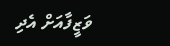ވަޒީފާއަށް އެދި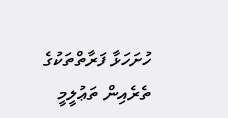ހުށަހަޅާ ފަރާތްތަކުގެ ތެރެއިން ތަޢުލީމީ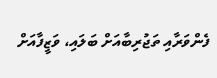ފެންވަރާއި ތަޖުރިބާއަށް ބަލައި، ވަޒީފާއަށް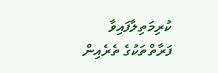ކުރިމަތިލާފައިވާ ފަރާތްތަކުގެ ތެރެއިން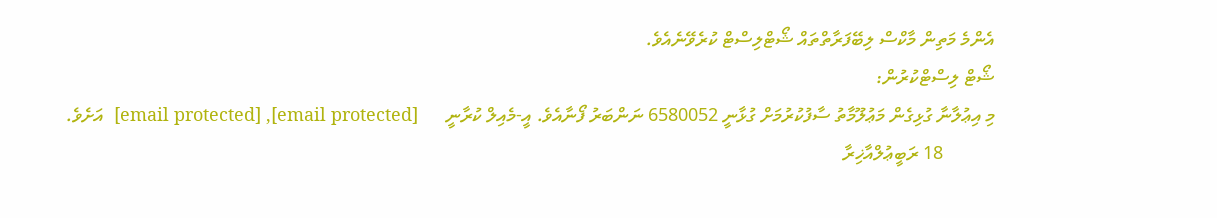އެންމެ މަތިން މާކްސް ލިބޭފަރާތްތައް ޝޯޓްލިސްޓް ކުރެވޭނެއެވެ.
ޝޯޓް ލިސްޓްކުރުން:
މި އިޢުލާނާ ގުޅިގެން މަޢުލޫމާތު ސާފުކުރުމަށް ގުޅާނީ 6580052 ނަންބަރު ފޯނާއެވެ. އީ-މެއިލް ކުރާނީ      [email protected], [email protected]  އަށެވެ.
           18 ރަބީޢުލްއާޚިރާ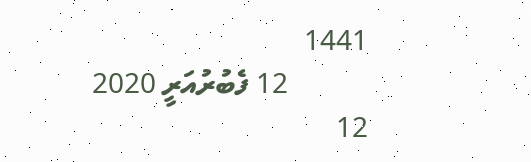1441
           12 ފެބުރުއަރީ 2020
12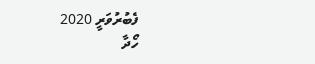ފެބުރުވަރީ 2020
ހޯދާ